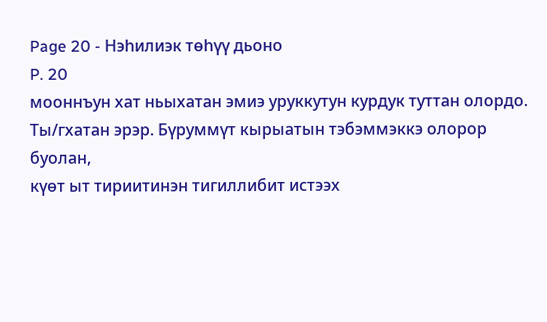Page 20 - Нэһилиэк төһүү дьоно
P. 20
мооннъун хат ньыхатан эмиэ уруккутун курдук туттан олордо.
Ты/гхатан эрэр. Бүруммүт кырыатын тэбэммэккэ олорор буолан,
күөт ыт тириитинэн тигиллибит истээх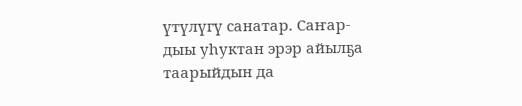үтүлүгү санатар. Саҥар-
дыы уһуктан эрэр айылҕа таарыйдын да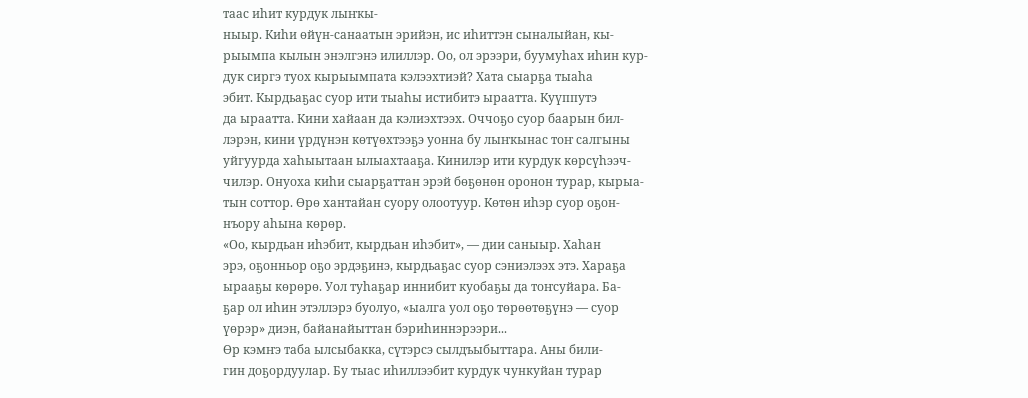таас иһит курдук лыҥкы-
ныыр. Киһи өйүн-санаатын эрийэн, ис иһиттэн сыналыйан, кы-
рыымпа кылын энэлгэнэ илиллэр. Оо, ол эрээри, буумуһах иһин кур-
дук сиргэ туох кырыымпата кэлээхтиэй? Хата сыарҕа тыаһа
эбит. Кырдьаҕас суор ити тыаһы истибитэ ыраатта. Куүппутэ
да ыраатта. Кини хайаан да кэлиэхтээх. Оччоҕо суор баарын бил-
лэрэн, кини үрдүнэн көтүөхтээҕэ уонна бу лыҥкынас тоҥ салгыны
уйгуурда хаһыытаан ылыахтааҕа. Кинилэр ити курдук көрсүһээч-
чилэр. Онуоха киһи сыарҕаттан эрэй бөҕөнөн оронон турар, кырыа-
тын соттор. Өрө хантайан суору олоотуур. Көтөн иһэр суор оҕон-
нъору аһына көрөр.
«Оо, кырдьан иһэбит, кырдьан иһэбит», — дии саныыр. Хаһан
эрэ, оҕонньор оҕо эрдэҕинэ, кырдьаҕас суор сэниэлээх этэ. Хараҕа
ырааҕы көрөрө. Уол туһаҕар иннибит куобаҕы да тоҥсуйара. Ба-
ҕар ол иһин этэллэрэ буолуо, «ыалга уол оҕо төрөөтөҕүнэ — суор
үөрэр» диэн, байанайыттан бэриһиннэрээри...
Өр кэмҥэ таба ылсыбакка, сүтэрсэ сылдъыбыттара. Аны били-
гин доҕордуулар. Бу тыас иһиллээбит курдук чункуйан турар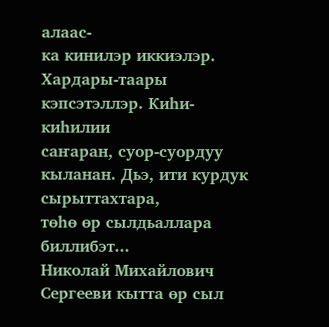алаас-
ка кинилэр иккиэлэр. Хардары-таары кэпсэтэллэр. Киһи-киһилии
саҥаран, суор-суордуу кыланан. Дьэ, ити курдук сырыттахтара,
төһө өр сылдьаллара биллибэт...
Николай Михайлович Сергееви кытта өр сыл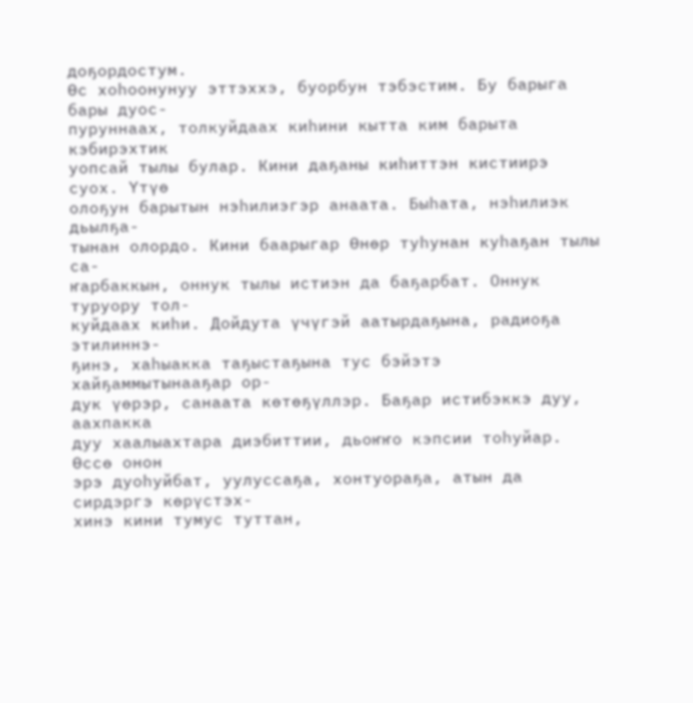доҕордостум.
Өс хоһоонунуу эттэххэ, буорбун тэбэстим. Бу барыга бары дуос-
пуруннаах, толкуйдаах киһини кытта ким барыта кэбирэхтик
уопсай тылы булар. Кини даҕаны киһиттэн кистиирэ суох. Үтүө
олоҕун барытын нэһилиэгэр анаата. Быһата, нэһилиэк дьылҕа-
тынан олордо. Кини баарыгар Өнөр туһунан куһаҕан тылы са-
ҥарбаккын, оннук тылы истиэн да баҕарбат. Оннук туруору тол-
куйдаах киһи. Дойдута үчүгэй аатырдаҕына, радиоҕа этилиннэ-
ҕинэ, хаһыакка таҕыстаҕына тус бэйэтэ хайҕаммытынааҕар ор-
дук үөрэр, санаата көтөҕүллэр. Баҕар истибэккэ дуу, аахпакка
дуу хаалыахтара диэбиттии, дьоҥҥо кэпсии тоһуйар. Өссө онон
эрэ дуоһуйбат, уулуссаҕа, хонтуораҕа, атын да сирдэргэ көрүстэх-
хинэ кини тумус туттан,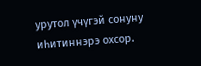урутол үчүгэй сонуну иһитиннэрэ охсор.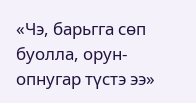«Чэ, барьгга сөп буолла, орун-опнугар түстэ ээ»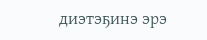диэтэҕинэ эрэ